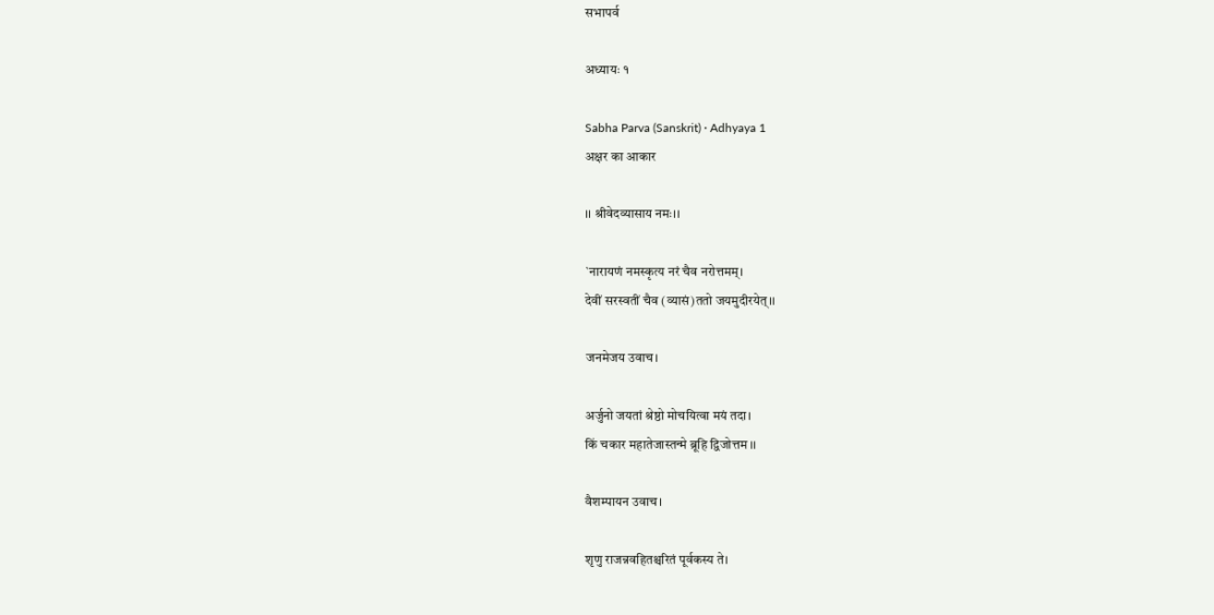सभापर्व

अध्यायः १

Sabha Parva (Sanskrit) · Adhyaya 1
अक्षर का आकार

।। श्रीवेदव्यासाय नमः।।

`नारायणं नमस्कृत्य नरं चैव नरोत्तमम्।
देवीं सरस्वतीं चैव (व्यासं)ततो जयमुदीरयेत्।।

जनमेजय उवाच।

अर्जुनो जयतां श्रेष्ठो मोचयित्वा मयं तदा।
किं चकार महातेजास्तन्मे ब्रूहि द्विजोत्तम ।।

वैशम्पायन उवाच।

शृणु राजन्नवहितश्चरितं पूर्वकस्य ते।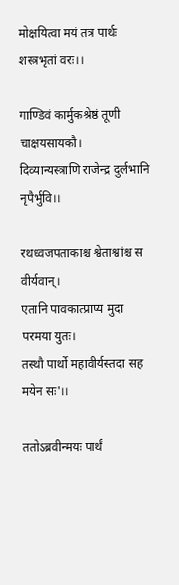मोक्षयित्वा मयं तत्र पार्थः शस्त्रभृतां वरः।।

गाण्डिवं कार्मुकश्रेष्ठं तूणी चाक्षयसायकौ।
दिव्यान्यस्त्राणि राजेन्द्र दुर्लभानि नृपैर्भुवि।।

रथध्वजपताकाश्च श्वेताश्वांश्च स वीर्यवान्।
एतानि पावकात्प्राप्य मुदा परमया युतः।
तस्थौ पार्थो महावीर्यस्तदा सह मयेन सः'।।

ततोऽब्रवीन्मयः पार्थं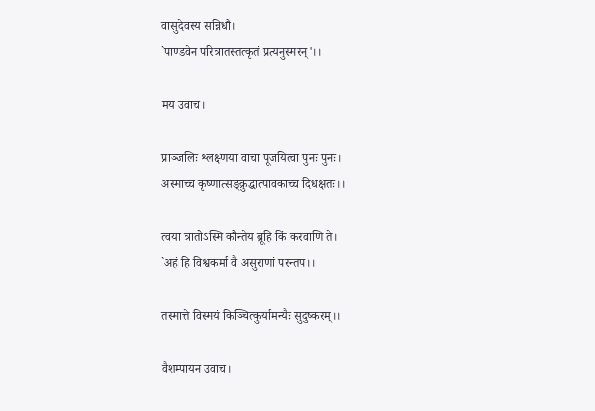वासुदेवस्य सन्निधौ।
`पाण्डवेन परित्रातस्तत्कृतं प्रत्यनुस्मरन्'।।

मय उवाच।

प्राञ्जलिः श्लक्ष्णया वाचा पूजयित्वा पुनः पुनः।
अस्माच्च कृष्णात्सङ्क्रुद्धात्पावकाच्च दिधक्षतः।।

त्वया त्रातोऽस्मि कौन्तेय ब्रूहि किं करवाणि ते।
`अहं हि विश्वकर्मा वै असुराणां परन्तप।।

तस्मात्ते विस्मयं किञ्चित्कुर्यामन्यैः सुदुष्करम्।।

वैशम्पायन उवाच।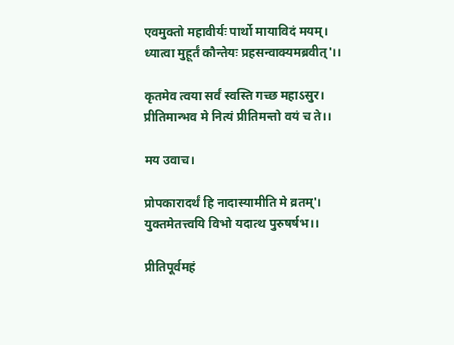एवमुक्तो महावीर्यः पार्थो मायाविदं मयम्।
ध्यात्वा मुहूर्तं कौन्तेयः प्रहसन्वाक्यमब्रवीत्'।।

कृतमेव त्वया सर्वं स्वस्ति गच्छ महाऽसुर।
प्रीतिमान्भव मे नित्यं प्रीतिमन्तो वयं च ते।।

मय उवाच।

प्रोपकारादर्थं हि नादास्यामीति मे व्रतम्'।
युक्तमेतत्त्वयि विभो यदात्थ पुरुषर्षभ।।

प्रीतिपूर्वमहं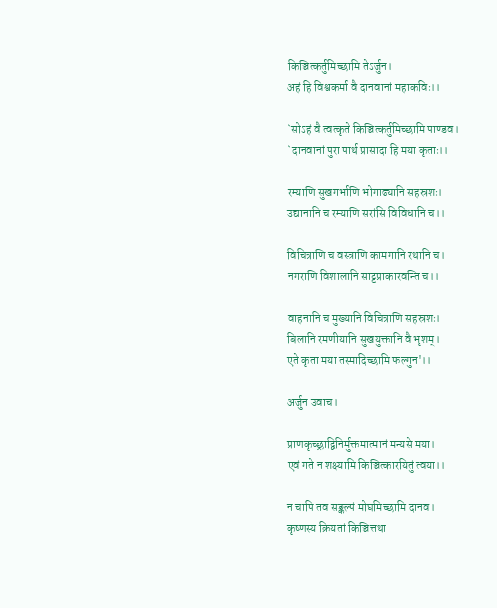किञ्चित्कर्तुमिच्छामि तेऽर्जुन।
अहं हि विश्वकर्मा वै दानवानां महाकविः।।

`सोऽहं वै त्वत्कृते किञ्चित्कर्तुमिच्छामि पाण्डव।
`दानवानां पुरा पार्थ प्रासादा हि मया कृताः।।

रम्याणि सुखगर्भाणि भोगाढ्यानि सहस्रशः।
उद्यानानि च रम्याणि सरांसि विविधानि च।।

विचित्राणि च वस्त्राणि कामगानि रथानि च।
नगराणि विशालानि साट्टप्राकारवन्ति च।।

वाहनानि च मुख्यानि विचित्राणि सहस्रशः।
बिलानि रमणीयानि सुखयुक्तानि वै भृशम्।
एते कृता मया तस्मादिच्छामि फल्गुन'।।

अर्जुन उवाच।

प्राणकृच्छ्राद्विनिर्मुक्तमात्मानं मन्यसे मया।
एवं गते न शक्ष्यामि किञ्चित्कारयितुं त्वया।।

न चापि तव सङ्कल्पं मोघमिच्छामि दानव।
कृष्णस्य क्रियतां किञ्चित्तथा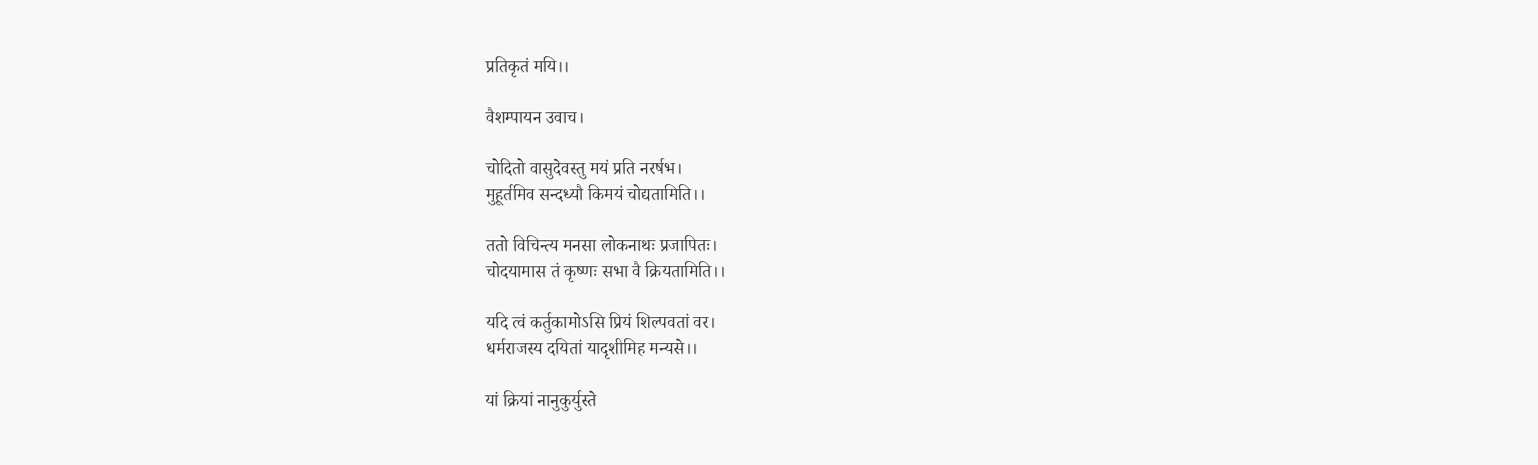प्रतिकृतं मयि।।

वैशम्पायन उवाच।

चोदितो वासुदेवस्तु मयं प्रति नरर्षभ।
मुहूर्तमिव सन्दध्यौ किमयं चोद्यतामिति।।

ततो विचिन्त्य मनसा लोकनाथः प्रजापितः।
चोदयामास तं कृष्णः सभा वै क्रियतामिति।।

यदि त्वं कर्तुकामोऽसि प्रियं शिल्पवतां वर।
धर्मराजस्य दयितां यादृशीमिह मन्यसे।।

यां क्रियां नानुकुर्युस्ते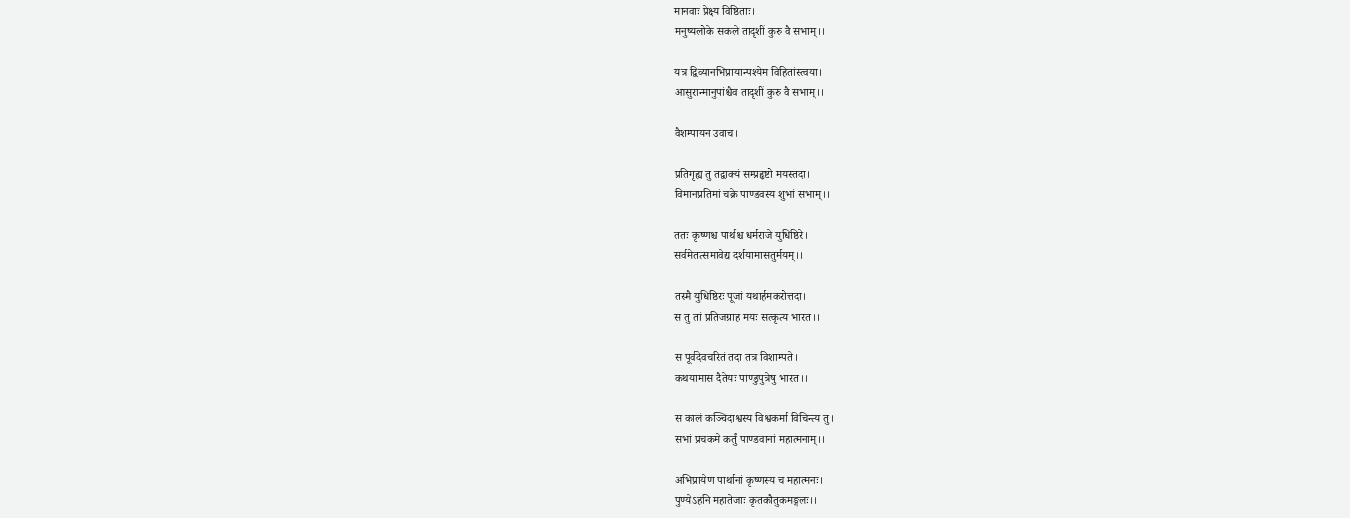मानवाः प्रेक्ष्य विष्ठिताः।
मनुष्यलोके सकले तादृशीं कुरु वै सभाम्।।

यत्र द्विव्यानभिप्रायान्पश्येम विहितांस्त्वया।
आसुरान्मानुपांश्चैव तादृशीं कुरु वै सभाम्।।

वैशम्पायन उवाच।

प्रतिगृह्य तु तद्वाक्यं सम्प्रहृष्टो मयस्तदा।
विमानप्रतिमां चक्रे पाण्डवस्य शुभां सभाम्।।

ततः कृष्णश्च पार्थश्च धर्मराजे युधिष्ठिरे।
सर्वमेतत्समावेद्य दर्शयामासतुर्मयम्।।

तस्मै युधिष्ठिरः पूजां यथार्हमकरोत्तदा।
स तु तां प्रतिजग्राह मयः सत्कृत्य भारत।।

स पूर्वदेवचरितं तदा तत्र विशाम्पते।
कथयामास दैतेयः पाण्डुपुत्रेषु भारत।।

स कालं कञ्चिदाश्वस्य विश्वकर्मा विचिन्त्य तु।
सभां प्रचकमे कर्तुं पाण्डवानां महात्मनाम्।।

अभिप्रायेण पार्थानां कृष्णस्य च महात्मनः।
पुण्येऽहनि महातेजाः कृतकौतुकमङ्गलः।।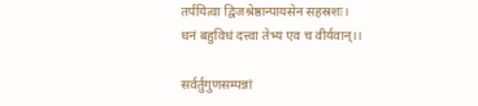तर्पयित्वा द्विजश्रेष्ठान्पायसेन सहस्रशः।
धनं बहुविधं दत्त्वा तेभ्य एव च वीर्यवान्।।

सर्वर्तुगुणसम्पन्नां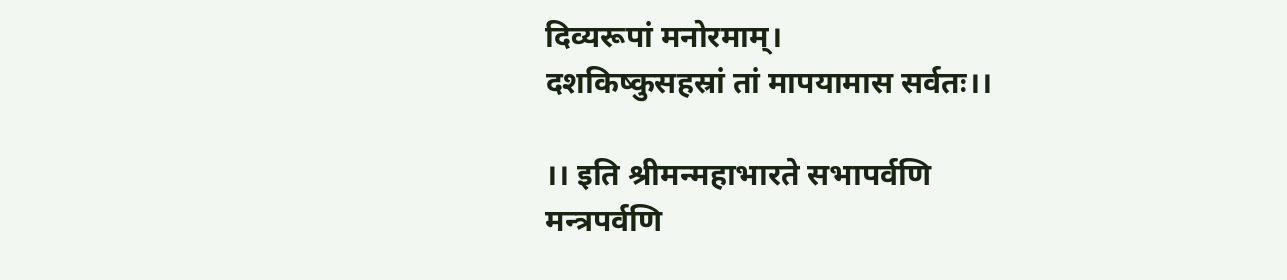दिव्यरूपां मनोरमाम्।
दशकिष्कुसहस्रां तां मापयामास सर्वतः।।

।। इति श्रीमन्महाभारते सभापर्वणि
मन्त्रपर्वणि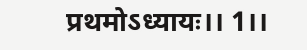प्रथमोऽध्यायः।। 1।।